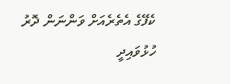ކެފޭގެ އެތެރެއަށް ވަންނަން ދޮރު ހުޅުވައިދީ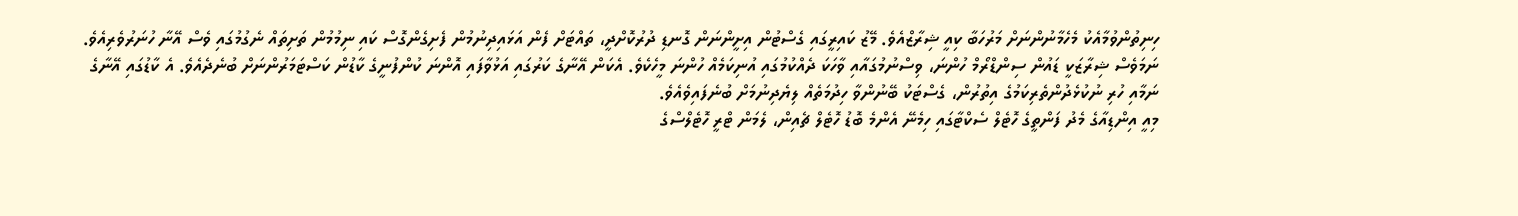ހިނިތުންވުމާއެކު މެހެމާނުންނަށް މަރުހަބާ ކިއީ ޝިރާޒްއެވެ. މޭޒު ކައިރީގައި ގެސްޓުން އިށީންނަން ގޮނޑި ދުރުކޮށްދީ، ތައްޓަށް ފެން އަޅައިދިނުމުން ފެށިގެންގޮސް ކައި ނިމުމުން ތަށިތައް ނެގުމުގައި ވެސް އޭނާ ހުނަރުވެރިއެވެ.
ނަމަވެސް ޝިރާޒަކީ ޑައުން ސިންޑްރޯމް ހުންނަ، ވިސްނުމުގައާއި ވާހަކަ ދެއްކުމުގައި އުނިކަމެއް ހުންނަ މީހެކެވެ. އެކަން އޭނާގެ ކަރުގައި އަޅުވާފައި އޮންނަ ކުންފުނީގެ ކާޑުން ކަސްޓަމަރުންނަށް ބުނެދެއެވެ. އެ ކާޑުގައި އޭނާގެ ނަމާއި ހުރި ނުކުޅެދުންތެރިކަމުގެ އިތުރުން، ގެސްޓަކު ބޭނުންވާ ހިދުމަތެއް ލިޔެދިނުމަށް ބުނެފައިވެއެވެ.
މިއީ އިންޑިއާގެ މެދު ފަންތީގެ ހޮޓެލް ސެކްޓާގައި ހިމެނޭ އެންމެ ބޮޑު ހޮޓެލް ޗެއިން، ލެމަން ޓްރީ ހޮޓެލްސްގެ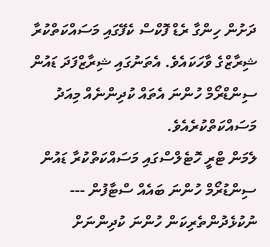ދަށުން ހިންގާ ރެޑް ފޮކްސް ކެފޭގައި މަސައްކަތްކުރާ ޝިރާޒްގެ ވާހަކައެވެ. އެތަނުގައި ޝިރާޒްފަދަ ޑައުން ސިންޑްރޯމް ހުންނަ އެތައް ކުދިންނެއް މިއަދު މަސައްކަތްކުރެއެވެ.
ލެމަން ޓްރީ ހޮޓެލްސްގައި މަސައްކަތްކުރާ ޑައުން ސިންޑުރޯމް ހުންނަ ބައެއް ސްޓާފުން ---
ނުކުޅެދުންތެރިކަން ހުންނަ ކުދިންނަށް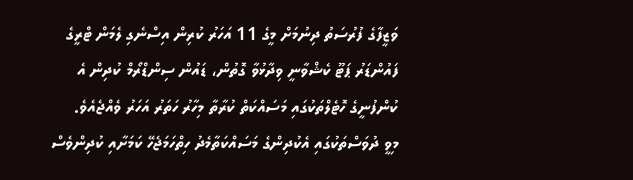ވަޒީފާގެ ފުރުސަތު ދިނުމަށް މީގެ 11 އަހަރު ކުރިން އިސްނެގި ލެމަން ޓްރީގެ ފައުންޑަރު ޕަޓޫ ކެޝްވާނީ ވިދާޅުވާ ގޮތުން، ޑައުން ސިންޑްރޯމް ކުދިން އެ ކުންފުނީގެ ހޮޓެލްތަކުގައި މަސައްކަތް ކުރާތާ މިހާރު ހަތަރު އަހަރު ވެއްޖެއެވެ.
މިވީ ދުވަސްތަކުގައި އެކުދިންގެ މަސައްކަތާމެދު ހިތްހަމަޖެހޭ ކަމަށާއި ކުދިންވެސް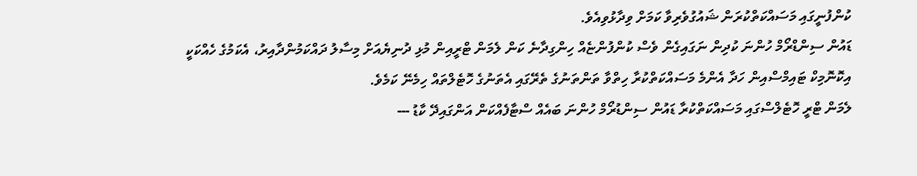ކުންފުނީގައި މަސައްކަތްކުރަން ޝައުގުވެރިވާ ކަމަށް ވިދާޅުވިއެވެ.
ޑައުން ސިންޑްރޯމް ހުންނަ ކުދިން ނަގައިގެން ވެސް ކުންފުންޏެއް ހިންގިދާނެ ކަން ލެމަން ޓްރީއިން މުޅި ދުނިޔެއަށް މިސާލު ދައްކަމުންދާއިރު، އެކަމުގެ ހެއްކަކީ އިކޮނޮމިކް ޓައިމްސްއިން ހަދާ އެންމެ މަސައްކަތްކުރާ ހިތްވާ ތަންތަނުގެ ތެރޭގައި އެތަނުގެ ހޮޓެލްތައް ހިމެނޭ ކަމެވެ.
ލެމަން ޓްރީ ހޮޓެލްސްގައި މަސައްކަތްކުރާ ޑައުން ސިންޑުރޯމް ހުންނަ ބައެއް ސްޓާފެއްކަން އަންގައިދޭ ކާޑު ---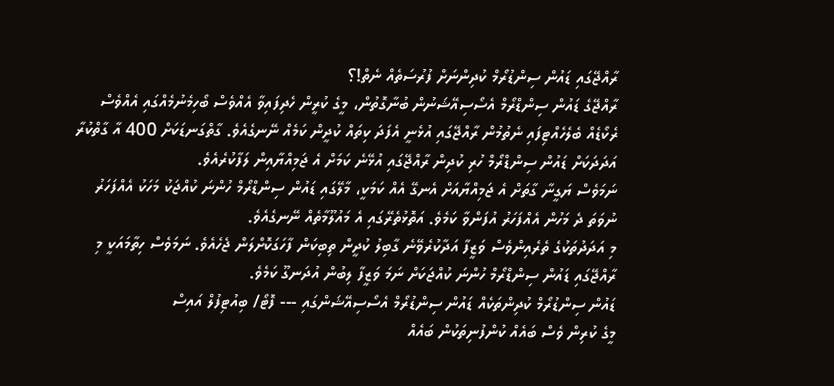ރާއްޖޭގައި ޑައުން ސިންޑުރޯމް ކުދިންނަށް ފުރުސަތެއް ނެތް!؟
ރާއްޖޭގެ ޑައުން ސިންޑްރޯމް އެސޯސިއޭޝަނުން ބުނާގޮތުން، މީގެ ކުރީން ހެދިފައިވާ އެއްވެސް ބޯހިމެނުމެއްގައި އެއްވެސް ރެކޯޑެއް ބެލެހެއްޓިފައި ނެތުމުން ރާއްޖޭގައި އުޅެނީ އެފަދަ ކިތައް ކުދީން ކަމެއް ނޭނގެއެވެ. ގާތްގަނޑަކަށް 400 އާ ގާތްކުރާ އަދަދަކަށް ޑައުން ސިންޑްރޯމް ހުރި ކުދިން ރާއްޖޭގައި އުޅޭނެ ކަމަށް އެ ޖަމިއްޔާއިން ލަފާކުރެއެވެ.
ނަމަވެސް ޔަގީނާ ގާތަށް އެ ޖަމިއްޔާއަށް އެނގޭ އެއް ކަމަކީ، މާލޭގައި ޑައުން ސިންޑްރޯމް ހުންނަ ކުއްޖަކު މަހަކު އެއްފަހަރު ނުވަތަ ދެ މަހުން އެއްފަހަރު އުފަންވާ ކަމެވެ. އަތޮޅުތެރޭގައި އެ މައުލޫމާތެއް ނޭނގެއެވެ.
މި އަދަދުތަކުގެ ތެރެއިންވެސް ވަޒީފާ އަދާކުރެވޭނެ ގާބިލު ކުދީން ތިބިކަން ފާހަގަކޮށްލަން ޖެހެއެވެ. ނަމަވެސް ހިތާމައަކީ މި ރާއްޖޭގައި ޑައުން ސިންޑްރޯމް ހުންނަ ކުއްޖަކަށް ނަމަ ވަޒީފާ ލިބުން އުދަނގޫ ކަމެވެ.
ޑައުން ސިންޑުރޯމް ކުދިންތަކެއް ޑައުން ސިންޑުރޯމް އެސޯސިއޭޝަންގައި --- ފޮޓޯ/ ބިއުޓިފުލް އައިސް
މީގެ ކުރިން ވެސް ބައެއް ކުންފުނިތަކުން ބައެއް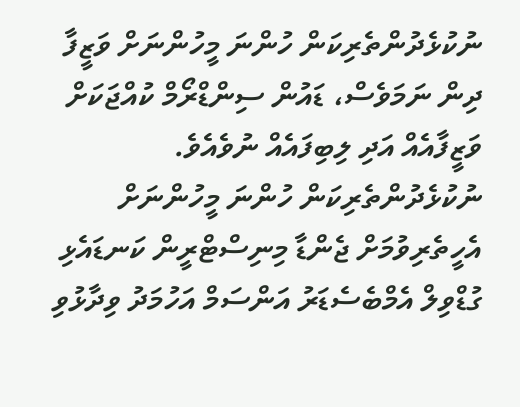ނުކުޅެދުންތެރިކަން ހުންނަ މީހުންނަށް ވަޒީފާ ދިން ނަމަވެސް، ޑައުން ސިންޑްރޯމް ކުއްޖަކަށް ވަޒީފާއެއް އަދި ލިބިފައެއް ނުވެއެވެ.
ނުކުޅެދުންތެރިކަން ހުންނަ މީހުންނަށް އެހީތެރިވުމަށް ޖެންޑާ މިނިސްޓްރީން ކަނޑައެޅި ގުޑްވިލް އެމްބެސެޑަރު އަންސަމް އަހުމަދު ވިދާޅުވި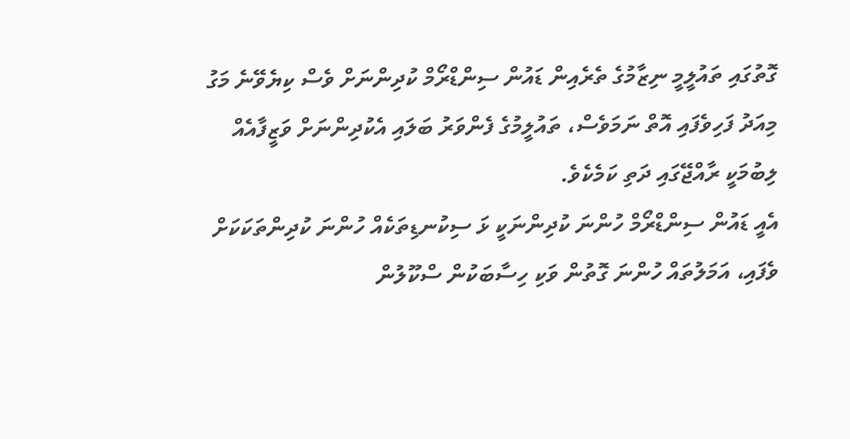ގޮތުގައި ތައުލީމީ ނިޒާމުގެ ތެރެއިން ޑައުން ސިންޑްރޯމް ކުދިންނަށް ވެސް ކިޔެވޭނެ މަގު މިއަދު ފަހިވެފައި އޮތް ނަމަވެސް، ތައުލީމުގެ ފެންވަރު ބަލައި އެކުދިންނަށް ވަޒީފާއެއް ލިބުމަކީ ރާއްޖޭގައި ދަތި ކަމެކެވެ.
އެއީ ޑައުން ސިންޑްރޯމް ހުންނަ ކުދިންނަކީ ޅަ ސިކުނޑިތަކެއް ހުންނަ ކުދިންތަކަކަށް ވެފައި، އަމަލުތައް ހުންނަ ގޮތުން ވަކި ހިސާބަކުން ސްކޫލުން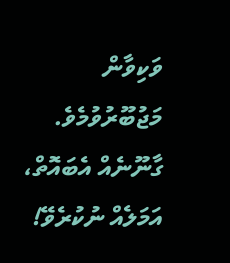ވަކިވާން މަޖުބޫރުވުމެވެ.
ގާނޫނެއް އެބައޮތް، އަމަލެއް ނުކުރެވޭ!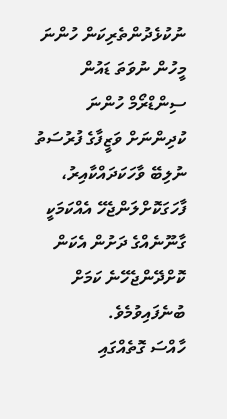ނުކުޅެދުންތެރިކަން ހުންނަ މީހުން ނުވަތަ ޑައުން ސިންޑްރޯމް ހުންނަ ކުދިންނަށް ވަޒީފާގެ ފުރުސަތު ނުލިބޭ ވާހަކަދައްކާއިރު، ފާހަގަކޮށްލަންޖެހޭ އެއްކަމަކީ ގާނޫނެއްގެ ދަށުން އެކަން ކޮށްދޭންޖެހޭނެ ކަމަށް ބުނެފައިވުމެވެ.
ހާއްސަ ގޮތެއްގައި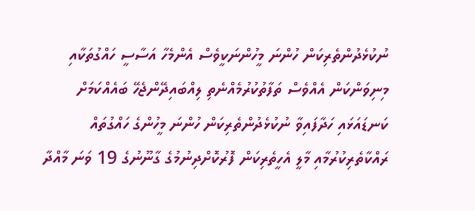ނުކުޅެދުންތެރިކަން ހުންނަ މީހުންނަކީވެސް އެންމެހާ އަސާސީ ހައްގުތަކާއި މިނިވަންކަން އެއްވެސް ތަފާތުކުރުމެއްނެތި ލިއްބައިދޭންޖެހޭ ބައެއްކަމަށް ކަނޑައަޅައި ހަދާފައިވާ ނުކުޅެދުންތެރިކަން ހުންނަ މީހުންގެ ހައްގުތައް ރައްކާތެރިކުރުމާއި މާލީ އެހީތެރިކަން ފޮރުކޮށްދިނުމުގެ ގާނޫނުގެ 19 ވަނަ މާއްދާ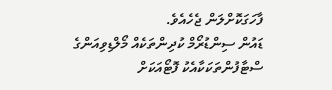ފާހަގަކޮށްލަން ޖެހެއެވެ.
ޑައުން ސިންޑުރޯމް ކުދިންތަކެއް މޯލްޑިވިއަންގެ ސްޓާފުންތަކަކާއެކު ފޮޓޯއަކަށް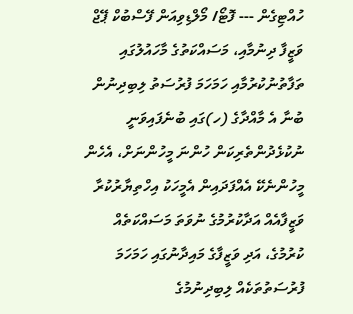ހުއްޓިގެން --- ފޮޓޯ/ މޯލްޑިވިއަން ފޭސްބުކް ޕޭޖް
ވަޒީފާ ދިނުމާއި، މަސައްކަތުގެ މާހައުލުގައި ތަފާތުނުކުރުމާއި ހަމަހަމަ ފުރުސަތު ލިބިދިނުން ބުނާ އެ މާއްދާގެ (ހ)ގައި ބުނެފައިވަނީ ނުކުޅެދުންތެރިކަން ހުންނަ މީހުންނަށް، އެހެން މީހުންނެކޭ އެއްފަދައިން އެމީހަކު އިހްތިޔާރުކުރާ ވަޒީފާއެއް އަދާކުރުމުގެ ނުވަތަ މަސައްކަތެއް ކުރުމުގެ، އަދި ވަޒީފާގެ މައިދާނުގައި ހަމަހަމަ ފުރުސަތުތަކެއް ލިބިދިނުމުގެ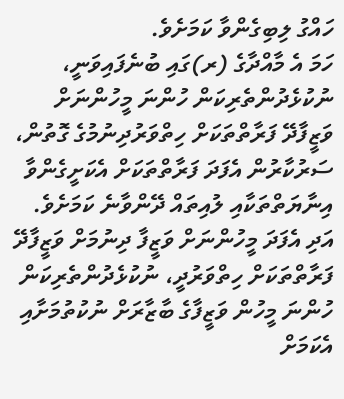ހައްގު ލިބިގެންވާ ކަމަށެވެ.
ހަމަ އެ މާއްދާގެ (ރ)ގައި ބުނެފައިވަނީ، ނުކުޅެދުންތެރިކަން ހުންނަ މީހުންނަށް ވަޒީފާދޭ ފަރާތްތަކަށް ހިތްވަރުދިނުމުގެ ގޮތުން، ސަރުކާރުން އެފަދަ ފަރާތްތަކަށް އެކަށީގެންވާ އިނާޔަތްތަކާއި ލުއިތައް ދޭންވާނެ ކަމަށެވެ.
އަދި އެފަދަ މީހުންނަށް ވަޒީފާ ދިނުމަށް ވަޒީފާދޭ ފަރާތްތަކަށް ހިތްވަރުދީ، ނުކުޅެދުންތެރިކަން ހުންނަ މީހުން ވަޒީފާގެ ބާޒާރަށް ނުކުތުމަށާއި އެކަމަށް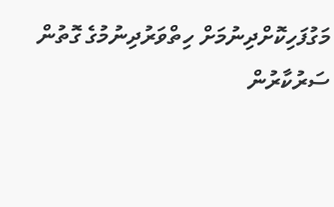މަގުފަހިކޮށްދިނުމަށް ހިތްވަރުދިނުމުގެ ގޮތުން ސަރުކާރުން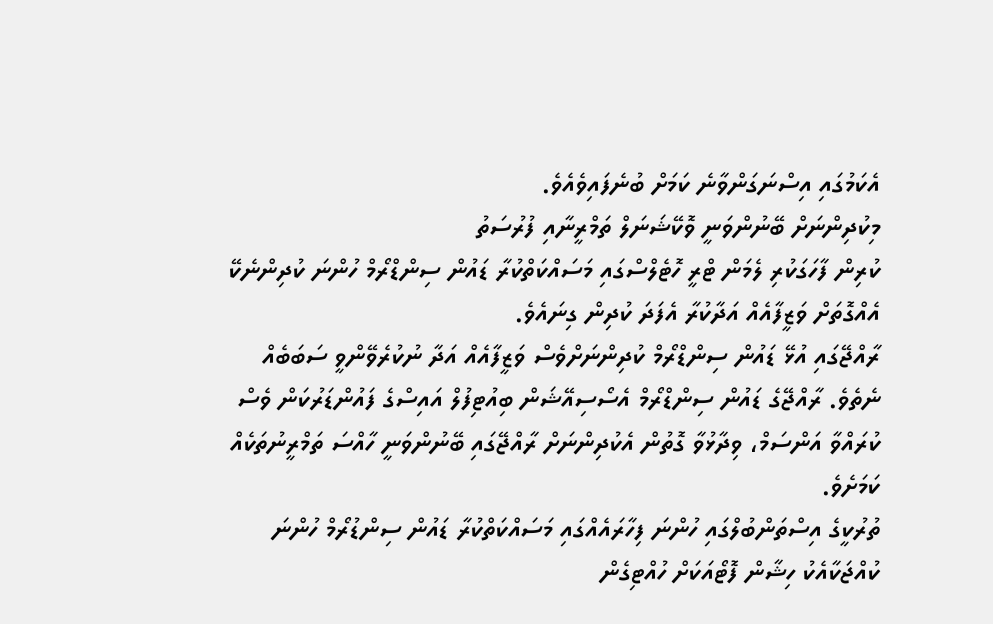އެކަމުގައި އިސްނަގަންވާނެ ކަމަށް ބުނެފައިވެއެވެ.
މިކުދިންނަށް ބޭނުންވަނީ ވޮކޭޝަނަލް ތަމްރީނާއި ފުރުސަތު
ކުރިން ފާހަގަކުރި ލެމަން ޓްރީ ހޮޓެލްސްގައި މަސައްކަތްކުރާ ޑައުން ސިންޑްރޯމް ހުންނަ ކުދިންނެކޭ އެއްގޮތަށް ވަޒީފާއެއް އަދާކުރާ އެފަދަ ކުދިން ގިނައެވެ.
ރާއްޖޭގައި އުޅޭ ޑައުން ސިންޑްރޯމް ކުދިންނަށްވެސް ވަޒީފާއެއް އަދާ ނުކުރެވޭންވީ ސަބަބެއް ނެތެވެ. ރާއްޖޭގެ ޑައުން ސިންޑްރޯމް އެސޯސިއޭޝަން ބިއުޓިފުލް އައިސްގެ ފައުންޑަރުކަން ވެސް ކުރައްވާ އަންސަމް، ވިދާޅުވާ ގޮތުން އެކުދިންނަށް ރާއްޖޭގައި ބޭނުންވަނީ ހާއްސަ ތަމްރީނުތަކެއް ކަމަށެވެ.
ތުރުކީގެ އިސްތަންބުލްގައި ހުންނަ ފިހާރައެއްގައި މަސައްކަތްކުރާ ޑައުން ސިންޑުރޯމް ހުންނަ ކުއްޖަކާއެކު ހިޝާން ފޮޓޯއަކަށް ހުއްޓިގެން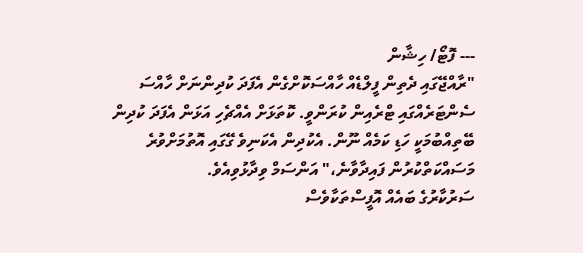--- ފޮޓޯ/ ހިޝާން
"ރާއްޖޭގައި ދެތިން ފީލްޑެއް ހާއްސަކޮށްގެން އެފަދަ ކުދިންނަށް ހާއްސަ ސެންޓަރެއްގައި ޓްރެއިން ކުރަންވީ. ކޮތަޅަށް އެއްޗެހި އަޅަން އެފަދަ ކުދިން ބޭތިއްބުމަކީ ހަޑި ކަމެއް ނޫން. އެކުދިން އެކަނިވެ ގޭގައި އޮތުމަށްވުރެ މަސައްކަތްކުރުން ފައިދާވާނެ،" އަންސަމް ވިދާޅުވިއެވެ.
ސަރުކާރުގެ ބައެއް އޮފީސްތަކާވެސް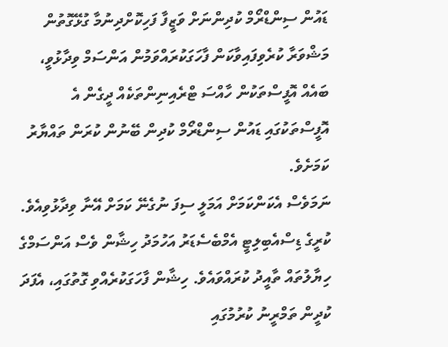ޑައުން ސިންޑްރޯމް ކުދިންނަށް ވަޒީފާ ފަހިކޮށްދިނުމާ ގުޅޭގޮތުން މަޝްވަރާ ކުރެވިފައިވާކަން ފާހަގަކުރައްވަމުން އަންސަމް ވިދާޅުވީ، ބައެއް އޮފީސްތަކުން ހާއްސަ ޓްރެއިނިންތަކެއް ދީގެން އެ އޮފީސްތަކުގައި ޑައުން ސިންޑްރޯމް ކުދިން ބޭނުން ކުރަން ތައްޔާރު ކަމަށެވެ.
ނަމަވެސް އެކަންކަމަށް އަމަލީ ސިފަ ނުގެނޭ ކަމަށް އޭނާ ވިދާޅުވިއެވެ.
ކުރީގެ ޑިސްއެބިލިޓީ އެމްބެސެޑަރު އަހުމަދު ހިޝާން ވެސް އަންސަމްގެ ހިޔާލުތައް ތާއީދު ކުރައްވައެވެ. ހިޝާން ފާހަގަކުރެއްވި ގޮތުގައި، އެފަދަ ކުދީން ތަމްރީނު ކުރުމުގައި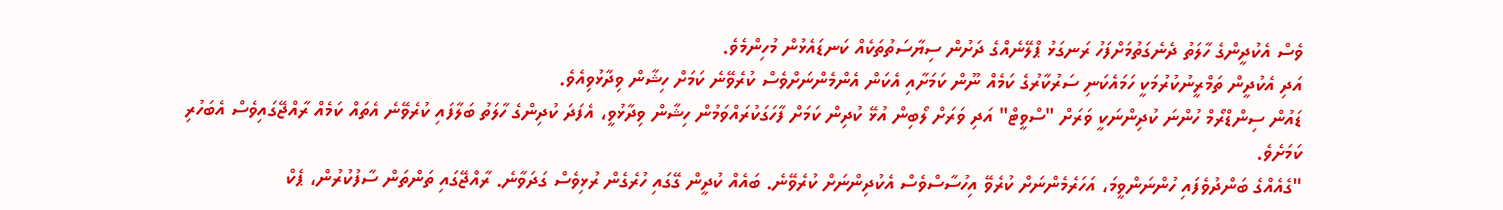ވެސް އެކުދީންގެ ހާލަތު ދެނެގަތުމަށްފަހު ރަނގަޅު ޕްލޭނެއްގެ ދަށުން ސިޔާސަތުތަކެއް ކަނޑައެޅުން މުހިންމެވެ.
އަދި އެކުދީން ތަމްރީނުކުރުމަކީ ހަމައެކަނި ސަރުކާރުގެ ކަމެއް ނޫން ކަމަށާއި އެކަން އެންމެންނަށްވެސް ކުރެވޭނެ ކަމަށް ހިޝާން ވިދާޅުވިއެވެ.
ޑައުން ސިންޑްރޯމް ހުންނަ ކުދިންނަކީ ވަރަށް "ސްވީޓް" އަދި ވަރަށް ލޯބިން އުޅޭ ކުދިން ކަމަށް ފާހަގަކުރައްވަމުން ހިޝާން ވިދާޅުވީ، އެފަދަ ކުދިންގެ ހާލަތު ބަލާފައި ކުރެވޭނެ އެތައް ކަމެއް ރާއްޖޭގައިވެސް އެބަހުރި ކަމަށެވެ.
"ގެއެއްގެ ބަންދުވެފައި ހުންނަންވީމަ، އަހަރެމެންނަށް ކުރެވޭ އިހުސާސްވެސް އެކުދިންނަށް ކުރެވޭނެ. ބައެއް ކުދީން ގޭގައި ހުރެގެން ރުޅިވެސް ގަދަވާނެ. ރާއްޖޭގައި ތަންތަން ސާފުކުރުން، ޕެކް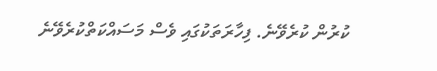ކުރުން ކުރެވޭނެ. ފިހާރަތަކުގައި ވެސް މަސައްކަތްކުރެވޭނެ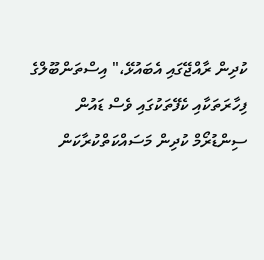ކުދިން ރާއްޖޭގައި އެބައުޅޭ،" އިސްތަންބޫލްގެ ފިހާރަތަކާއި ކެފޭތަކުގައި ވެސް ޑައުން ސިންޑުރޯމް ކުދިން މަސައްކަތްކުރާކަން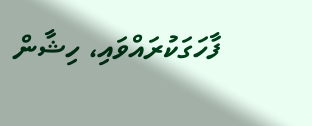ފާހަގަކުރައްވައި، ހިޝާން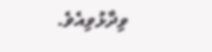ވިދާޅުވިއެވެ.